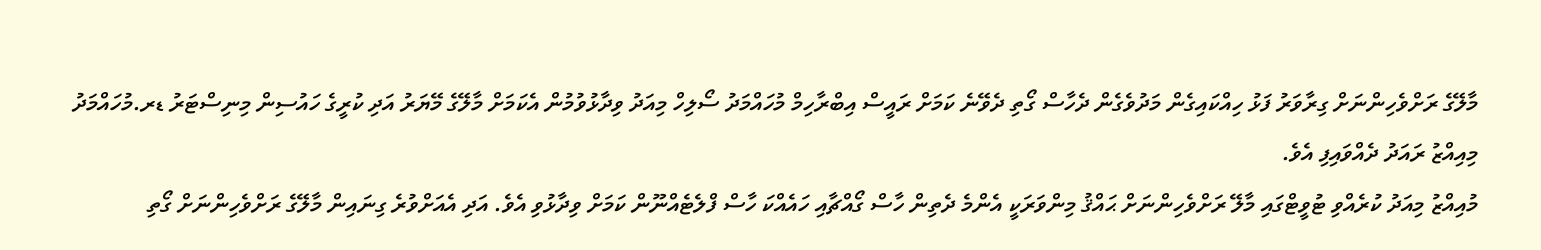މާލޭގެ ރަށްވެހިންނަށް ގިރާވަރު ފަޅު ހިއްކައިގެން މަދުވެގެން ދެހާސް ގޯތި ދެވޭނެ ކަމަށް ރައީސް އިބްރާހިމް މުހައްމަދު ސޯލިހް މިއަދު ވިދާޅުވުމުން އެކަމަށް މާލޭގެ މޭޔަރު އަދި ކުރީގެ ހައުސިން މިނިސްޓަރު ޑރ.މުހައްމަދު މިއިއްޒު ރައަދު ދެއްވައިފި އެވެ.
މުއިއްޒު މިއަދު ކުރެއްވި ޓުވީޓްގައި މާލޭ ރަށްވެހިންނަށް ޙައްޤު މިންވަރަކީ އެންމެ ދެތިން ހާސް ގޯއްޗާއި ހައެއްކަ ހާސް ފްލެޓެއްނޫން ކަމަށް ވިދާޅުވި އެވެ. އަދި އެއަށްވުރެ ގިނައިން މާލޭގެ ރަށްވެހިންނަށް ގޯތި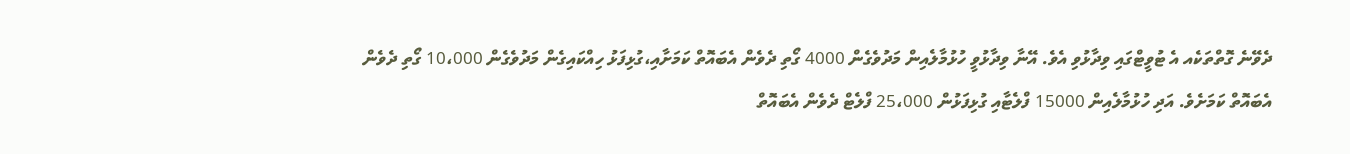ދެވޭނެ ގޮތްތަކެއ އެ ޓުވީޓްގައި ވިދާޅުވި އެވެ. އޭނާ ވިދާޅުވީ ހުޅުމާލެއިން މަދުވެގެން 4000 ގޯތި ދެވެން އެބައޮތް ކަމަށާއި،ގުޅިފަޅު ހިއްކައިގެން މަދުވެގެން 10،000 ގޯތި ދެވެން އެބައޮތް ކަމަށެވެ. އަދި ހުޅުމާލެއިން 15000 ފްލެޓާއި ގުޅިފަޅުން 25،000 ފްލެޓް ދެވެން އެބައޮތް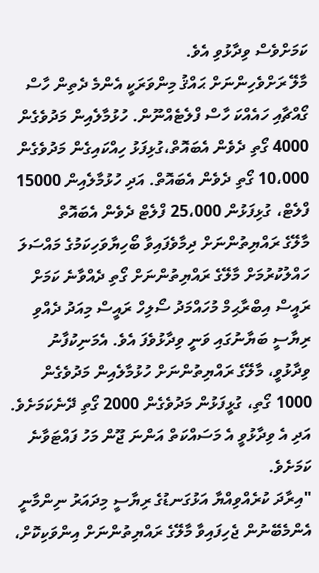ކަމަށްވެސް ވިދާޅުވި އެވެ.
މާލޭ ރަށްވެހިންނަށް ޙައްޤު މިންވަރަކީ އެންމެ ދެތިން ހާސް ގޯއްޗާއި ހައެއްކަ ހާސް ފްލެޓެއްނޫން. ހުޅުމާލެއިން މަދުވެގެން 4000 ގޯތި ދެވެން އެބައޮތް،ގުޅިފަޅު ހިއްކައިގެން މަދުވެގެން 10،000 ގޯތި ދެވެން އެބައޮތް. އަދި ހުޅުމާލެއިން 15000 ފްލެޓް، ގުޅިފަޅުން 25،000 ފްލެޓް ދެވެން އެބައޮތް
މާލޭގެ ރައްޔިތުންނަށް ދިމާވެފައިވާ ބޯހިޔާވަހިކަމުގެ މައްސަލަ ހައްލުކުރުމަށް މާލޭގެ ރައްޔިތުންނަށް ގޯތި ދެއްވާނެ ކަމަށް ރައީސް އިބްރާޙިމް މުހައްމަދު ސޯލިހް ރައީސް މިއަދު ދެއްވި ރިޔާސީ ބަޔާނުގައި ވަނީ ވިދާޅުވެފަ އެވެ. އެމަނިކުފާނު ވިދާޅުވީ، މާލޭގެ ރައްޔިތުންނަށް ހުޅުމާލެއިން މަދުވެގެން 1000 ގޯތި، ގުޅީފަޅުން މަދުވެގެން 2000 ގޯތި ދޭނެކަމަށެވެ. އަދި އެ ވިދާޅުވީ އެ މަސައްކަތް އަންނަ ޖޫން މަހު ފައްޓަވާނެ ކަމަށެވެ.
"އިރާދަ ކުރެއްވިއްޔާ އަޅުގަނޑުގެ ރިޔާސީ މިދައަރު ނިންމާނީ އެންމެބޭނުން ޖެހިފައިވާ މާލޭގެ ރައްޔިތުންނަށް އިންވަކިކޮށް،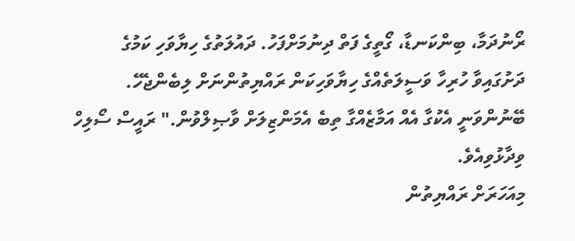ރޯނުދަމާ، ބިންކަނޑާ، ގޯތީގެ ފަތް ދިނުމަށްފަހު. ދައުލަތުގެ ހިޔާވަހި ކަމުގެ ދަށުގައިވާ ހުރިހާ ވަސީލަތެއްގެ ހިޔާވަހިކަން ރައްޔިތުންނަށް ލިބެންޖެހޭ. ބޭނުންވަނީ އެކުގާ އެއް އަމާޒެއްގާ ތިބެ އެމަންޒިލަށް ވާޞިލްވުން." ރައީސް ސޯލިހް ވިދާޅުވިއެވެ.
މިއަހަރަށް ރައްޔިތުން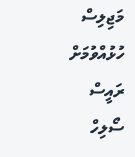މަޖިލިސް ހުޅުއްވުމަށް ރައީސް ސޯލިހް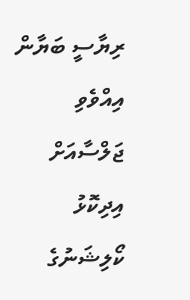ރިޔާސީ ބަޔާން އިއްވެވި ޖަލްސާއަށް އިދިކޮޅު ކޯލިޝަނުގެ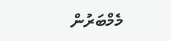މެމްބަރުން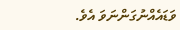ވަޑައެއްނުގަންނަވަ އެވެ.